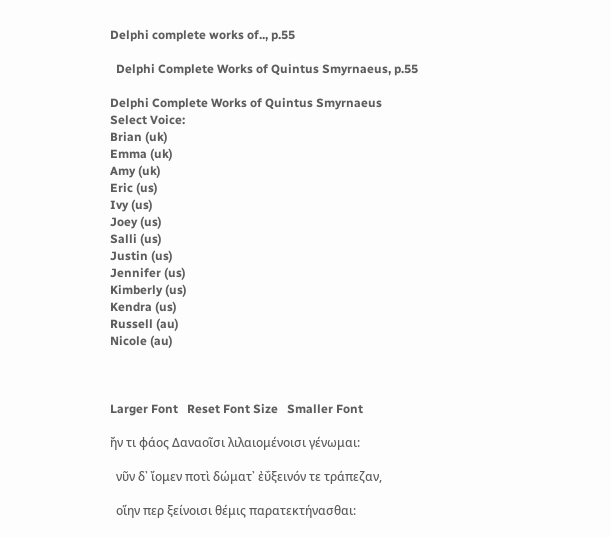Delphi complete works of.., p.55

  Delphi Complete Works of Quintus Smyrnaeus, p.55

Delphi Complete Works of Quintus Smyrnaeus
Select Voice:
Brian (uk)
Emma (uk)
Amy (uk)
Eric (us)
Ivy (us)
Joey (us)
Salli (us)
Justin (us)
Jennifer (us)
Kimberly (us)
Kendra (us)
Russell (au)
Nicole (au)



Larger Font   Reset Font Size   Smaller Font

ἤν τι φάος Δαναοῖσι λιλαιομένοισι γένωμαι:

  νῦν δ᾽ ἴομεν ποτὶ δώματ᾽ ἐΰξεινόν τε τράπεζαν,

  οἵην περ ξείνοισι θέμις παρατεκτήνασθαι: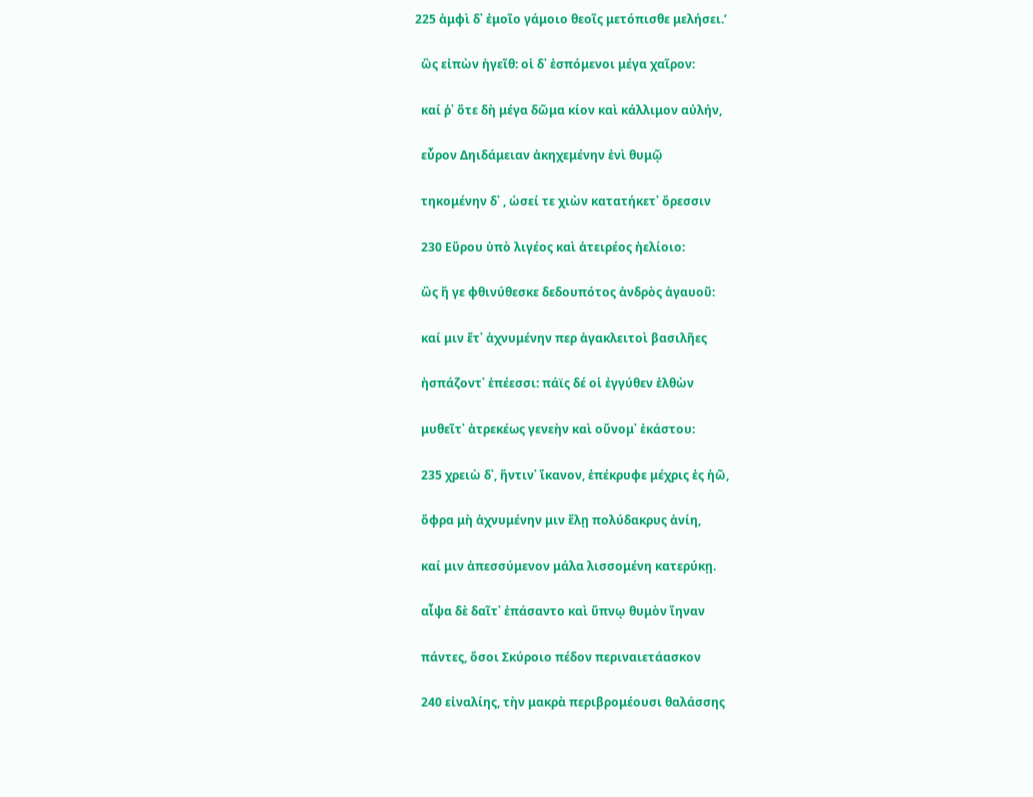225 ἀμφὶ δ᾽ ἐμοῖο γάμοιο θεοῖς μετόπισθε μελήσει.’

  ὣς εἰπὼν ἡγεῖθ: οἱ δ᾽ ἑσπόμενοι μέγα χαῖρον:

  καί ῥ᾽ ὅτε δὴ μέγα δῶμα κίον καὶ κάλλιμον αὐλήν,

  εὗρον Δηιδάμειαν ἀκηχεμένην ἐνὶ θυμῷ

  τηκομένην δ᾽ , ὡσεί τε χιὼν κατατήκετ᾽ ὄρεσσιν

  230 Εὔρου ὑπὸ λιγέος καὶ ἀτειρέος ἠελίοιο:

  ὣς ἥ γε φθινύθεσκε δεδουπότος ἀνδρὸς ἀγαυοῦ:

  καί μιν ἔτ᾽ ἀχνυμένην περ ἀγακλειτοὶ βασιλῆες

  ἠσπάζοντ᾽ ἐπέεσσι: πάϊς δέ οἱ ἐγγύθεν ἐλθὼν

  μυθεῖτ᾽ ἀτρεκέως γενεὴν καὶ οὔνομ᾽ ἑκάστου:

  235 χρειὼ δ᾽, ἥντιν᾽ ἵκανον, ἐπέκρυφε μέχρις ἐς ἠῶ,

  ὄφρα μὴ ἀχνυμένην μιν ἕλῃ πολύδακρυς ἀνίη,

  καί μιν ἀπεσσύμενον μάλα λισσομένη κατερύκῃ.

  αἶψα δὲ δαῖτ᾽ ἐπάσαντο καὶ ὕπνῳ θυμὸν ἴηναν

  πάντες, ὅσοι Σκύροιο πέδον περιναιετάασκον

  240 εἰναλίης, τὴν μακρὰ περιβρομέουσι θαλάσσης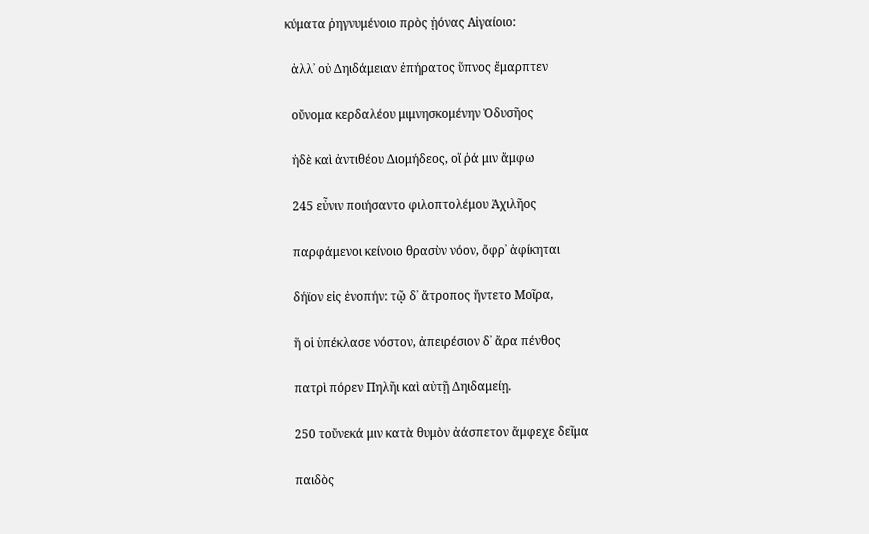κύματα ῥηγνυμένοιο πρὸς ᾐόνας Αἰγαίοιο:

  ἀλλ᾽ οὐ Δηιδάμειαν ἐπήρατος ὕπνος ἔμαρπτεν

  οὔνομα κερδαλέου μιμνησκομένην Ὀδυσῆος

  ἠδὲ καὶ ἀντιθέου Διομήδεος, οἵ ῥά μιν ἄμφω

  245 εὖνιν ποιήσαντο φιλοπτολέμου Ἀχιλῆος

  παρφάμενοι κείνοιο θρασὺν νόον, ὄφρ᾽ ἀφίκηται

  δήϊον εἰς ἐνοπήν: τῷ δ᾽ ἄτροπος ἤντετο Μοῖρα,

  ἥ οἱ ὑπέκλασε νόστον, ἀπειρέσιον δ᾽ ἄρα πένθος

  πατρὶ πόρεν Πηλῆι καὶ αὐτῇ Δηιδαμείῃ.

  250 τοὔνεκά μιν κατὰ θυμὸν ἀάσπετον ἄμφεχε δεῖμα

  παιδὸς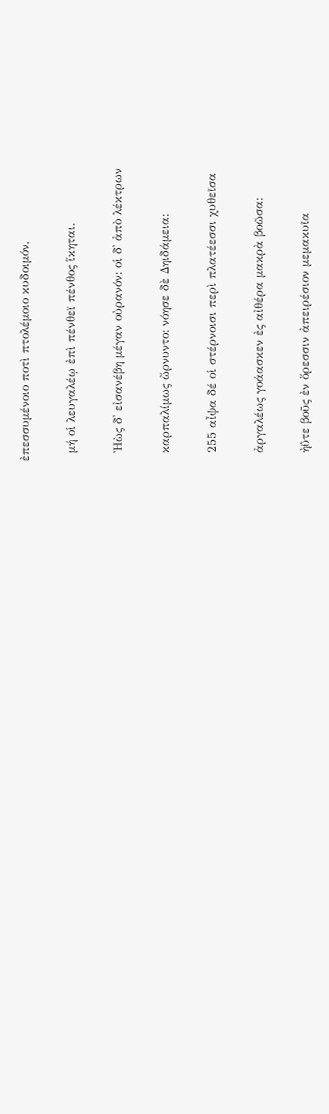ἐπεσσυμένοιο ποτὶ πτολέμοιο κυδοιμόν,

  μή οἱ λευγαλέῳ ἐπὶ πένθεϊ πένθος ἵκηται.

  Ἠὼς δ᾽ εἰσανέβη μέγαν οὐρανόν: οἱ δ᾽ ἀπὸ λέκτρων

  καρπαλίμως ὤρνυντο: νόησε δὲ Δηιδάμεια:

  255 αἶψα δέ οἱ στέρνοισι περὶ πλατέεσσι χυθεῖσα

  ἀργαλέως γοάασκεν ἐς αἰθέρα μακρὰ βοῶσα:

  ἠΰτε βοῦς ἐν ὄρεσσιν ἀπειρέσιον μεμακυῖα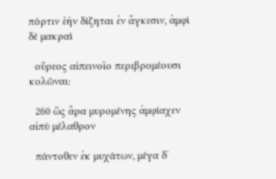πόρτιν ἑὴν δίζηται ἐν ἄγκεσιν, ἀμφὶ δὲ μακραὶ

  οὔρεος αἰπεινοῖο περιβρομέουσι κολῶναι:

  260 ὣς ἄρα μυρομένης ἀμφίαχεν αἰπὺ μέλαθρον

  πάντοθεν ἐκ μυχάτων, μέγα δ᾽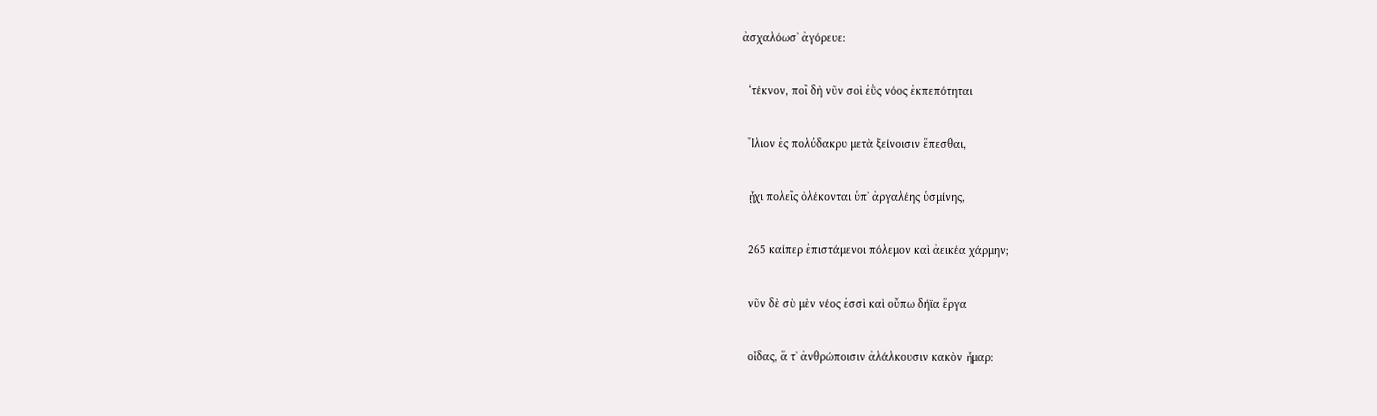ἀσχαλόωσ᾽ ἀγόρευε:

  ‘τέκνον, ποῖ δὴ νῦν σοὶ ἐῢς νόος ἐκπεπότηται

  Ἴλιον ἐς πολύδακρυ μετὰ ξείνοισιν ἕπεσθαι,

  ᾗχι πολεῖς ὀλέκονται ὑπ᾽ ἀργαλέης ὑσμίνης,

  265 καίπερ ἐπιστάμενοι πόλεμον καὶ ἀεικέα χάρμην;

  νῦν δὲ σὺ μὲν νέος ἐσσὶ καὶ οὔπω δήϊα ἔργα

  οἶδας, ἅ τ᾽ ἀνθρώποισιν ἀλάλκουσιν κακὸν ἦμαρ: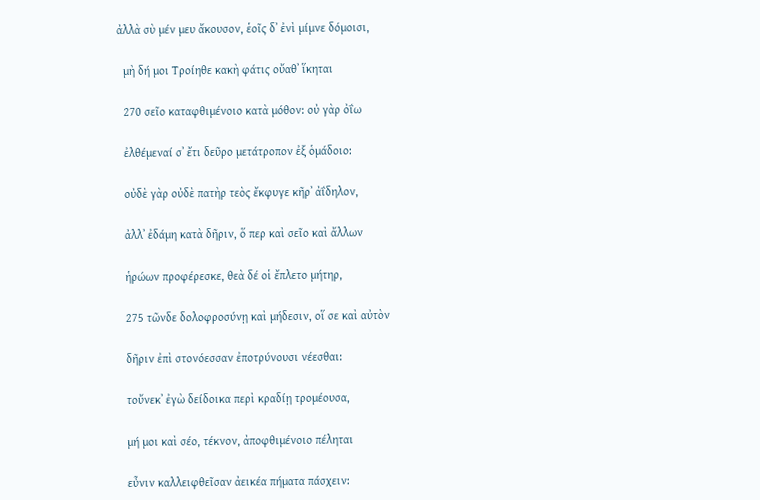ἀλλὰ σὺ μέν μευ ἄκουσον, ἑοῖς δ᾽ ἐνὶ μίμνε δόμοισι,

  μὴ δή μοι Τροίηθε κακὴ φάτις οὔαθ᾽ ἵκηται

  270 σεῖο καταφθιμένοιο κατὰ μόθον: οὐ γὰρ ὀΐω

  ἐλθέμεναί σ᾽ ἔτι δεῦρο μετάτροπον ἐξ ὁμάδοιο:

  οὐδὲ γὰρ οὐδὲ πατὴρ τεὸς ἔκφυγε κῆρ᾽ ἀΐδηλον,

  ἀλλ᾽ ἐδάμη κατὰ δῆριν, ὅ περ καὶ σεῖο καὶ ἄλλων

  ἡρώων προφέρεσκε, θεὰ δέ οἱ ἔπλετο μήτηρ,

  275 τῶνδε δολοφροσύνῃ καὶ μήδεσιν, οἵ σε καὶ αὐτὸν

  δῆριν ἐπὶ στονόεσσαν ἐποτρύνουσι νέεσθαι:

  τοὔνεκ᾽ ἐγὼ δείδοικα περὶ κραδίῃ τρομέουσα,

  μή μοι καὶ σέο, τέκνον, ἀποφθιμένοιο πέληται

  εὖνιν καλλειφθεῖσαν ἀεικέα πήματα πάσχειν: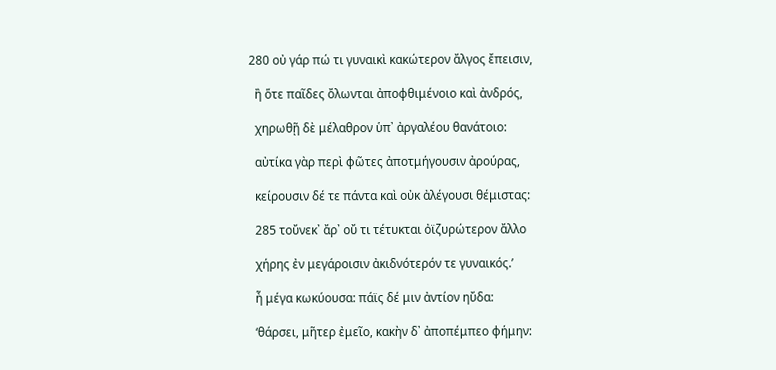280 οὐ γάρ πώ τι γυναικὶ κακώτερον ἄλγος ἔπεισιν,

  ἢ ὅτε παῖδες ὄλωνται ἀποφθιμένοιο καὶ ἀνδρός,

  χηρωθῇ δὲ μέλαθρον ὑπ᾽ ἀργαλέου θανάτοιο:

  αὐτίκα γὰρ περὶ φῶτες ἀποτμήγουσιν ἀρούρας,

  κείρουσιν δέ τε πάντα καὶ οὐκ ἀλέγουσι θέμιστας:

  285 τοὔνεκ᾽ ἄρ᾽ οὔ τι τέτυκται ὀϊζυρώτερον ἄλλο

  χήρης ἐν μεγάροισιν ἀκιδνότερόν τε γυναικός.’

  ἦ μέγα κωκύουσα: πάϊς δέ μιν ἀντίον ηὔδα:

  ‘θάρσει, μῆτερ ἐμεῖο, κακὴν δ᾽ ἀποπέμπεο φήμην: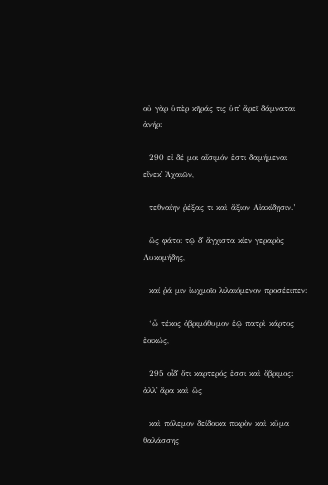οὐ γὰρ ὑπὲρ κῆράς τις ὑπ᾽ ἄρεϊ δάμναται ἀνήρ:

  290 εἰ δέ μοι αἴσιμόν ἐστι δαμήμεναι εἵνεκ᾽ Ἀχαιῶν,

  τεθναίην ῥέξας τι καὶ ἄξιον Αἰακίδῃσιν.’

  ὣς φάτο: τῷ δ᾽ ἄγχιστα κίεν γεραρὸς Λυκομήδης,

  καί ῥά μιν ἰωχμοῖο λιλαιόμενον προσέειπεν:

  ‘ὦ τέκος ὀβριμόθυμον ἑῷ πατρὶ κάρτος ἐοικώς,

  295 οἶδ᾽ ὅτι καρτερός ἐσσι καὶ ὄβριμος: ἀλλ᾽ ἄρα καὶ ὣς

  καὶ πόλεμον δείδοικα πικρὸν καὶ κῦμα θαλάσσης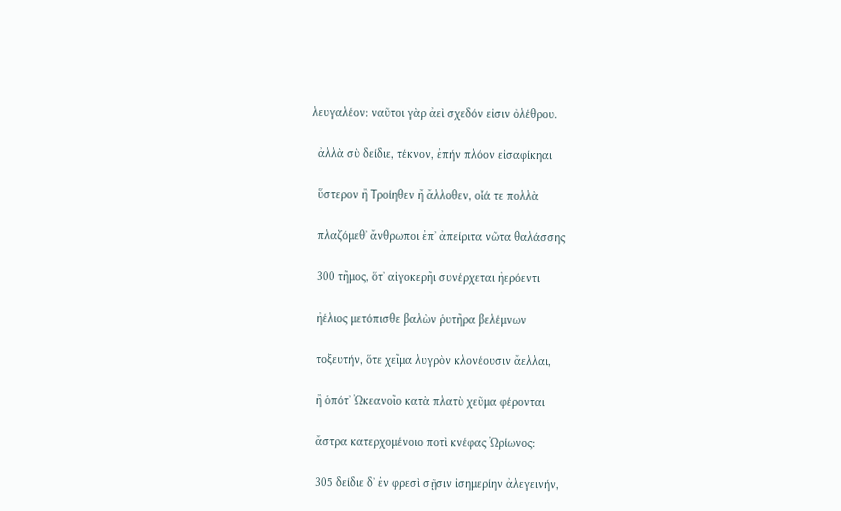λευγαλέον: ναῦτοι γὰρ ἀεὶ σχεδόν εἰσιν ὀλέθρου.

  ἀλλὰ σὺ δείδιε, τέκνον, ἐπήν πλόον εἰσαφίκηαι

  ὕστερον ἢ Τροίηθεν ἤ ἄλλοθεν, οἷά τε πολλὰ

  πλαζόμεθ᾽ ἄνθρωποι ἐπ᾽ ἀπείριτα νῶτα θαλάσσης

  300 τῆμος, ὅτ᾽ αἰγοκερῆι συνέρχεται ἠερόεντι

  ἠέλιος μετόπισθε βαλὼν ῥυτῆρα βελέμνων

  τοξευτήν, ὅτε χεῖμα λυγρὸν κλονέουσιν ἄελλαι,

  ἢ ὁπότ᾽ Ὠκεανοῖο κατὰ πλατὺ χεῦμα φέρονται

  ἄστρα κατερχομένοιο ποτὶ κνέφας Ὠρίωνος:

  305 δείδιε δ᾽ ἐν φρεσὶ σῇσιν ἰσημερίην ἀλεγεινήν,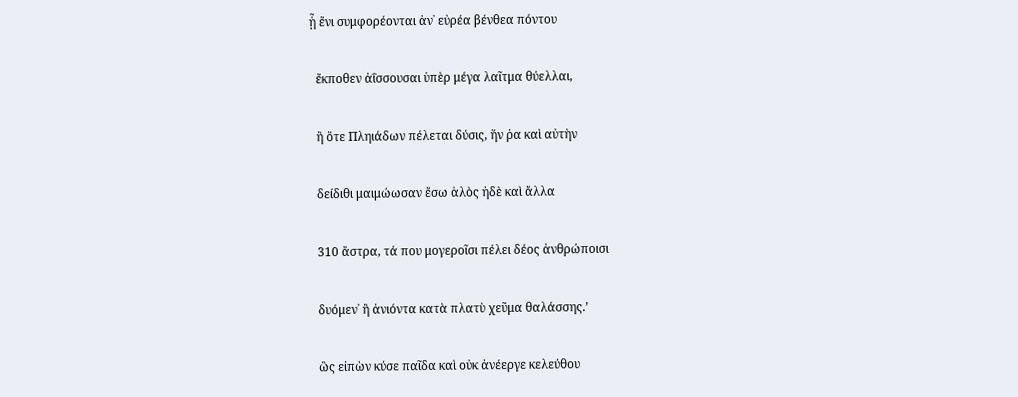ᾗ ἔνι συμφορέονται ἀν᾽ εὐρέα βένθεα πόντου

  ἔκποθεν ἀΐσσουσαι ὑπὲρ μέγα λαῖτμα θύελλαι,

  ἢ ὅτε Πληιάδων πέλεται δύσις, ἥν ῥα καὶ αὐτὴν

  δείδιθι μαιμώωσαν ἔσω ἁλὸς ἠδὲ καὶ ἄλλα

  310 ἄστρα, τά που μογεροῖσι πέλει δέος ἀνθρώποισι

  δυόμεν᾽ ἢ ἀνιόντα κατὰ πλατὺ χεῦμα θαλάσσης.’

  ὣς εἰπὼν κύσε παῖδα καὶ οὐκ ἀνέεργε κελεύθου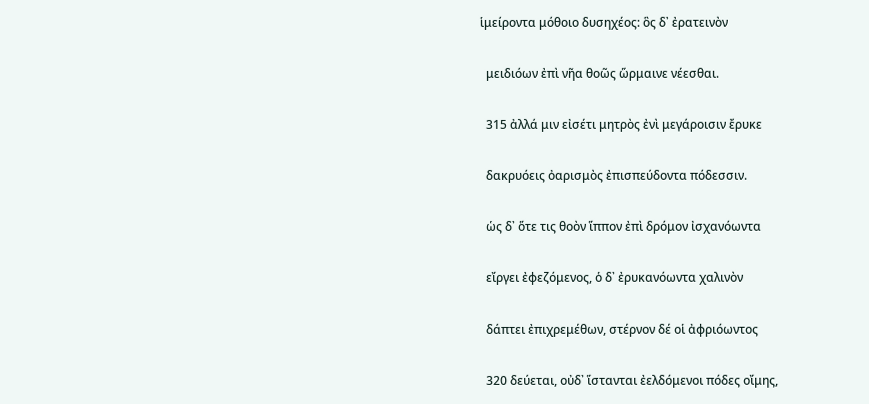ἱμείροντα μόθοιο δυσηχέος: ὃς δ᾽ ἐρατεινὸν

  μειδιόων ἐπὶ νῆα θοῶς ὥρμαινε νέεσθαι.

  315 ἀλλά μιν εἰσέτι μητρὸς ἐνὶ μεγάροισιν ἔρυκε

  δακρυόεις ὀαρισμὸς ἐπισπεύδοντα πόδεσσιν.

  ὡς δ᾽ ὅτε τις θοὸν ἵππον ἐπὶ δρόμον ἰσχανόωντα

  εἴργει ἐφεζόμενος, ὁ δ᾽ ἐρυκανόωντα χαλινὸν

  δάπτει ἐπιχρεμέθων, στέρνον δέ οἱ ἀφριόωντος

  320 δεύεται, οὐδ᾽ ἵστανται ἐελδόμενοι πόδες οἴμης,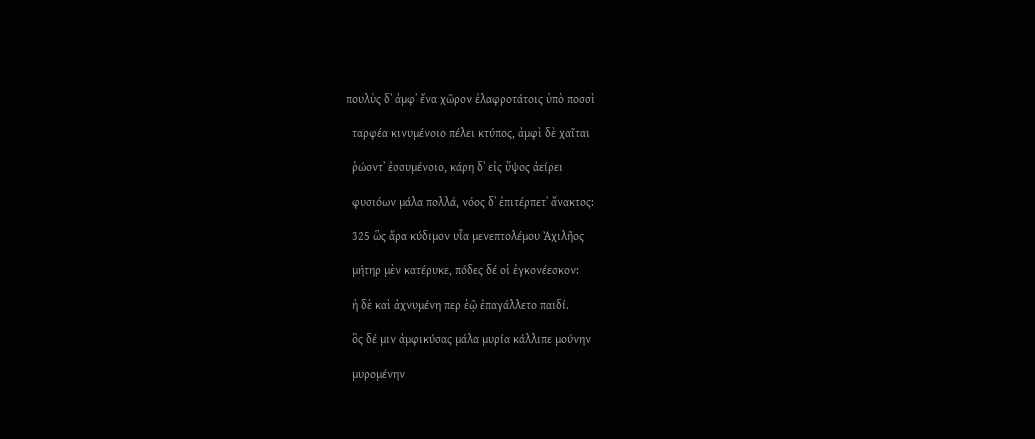πουλὺς δ᾽ ἀμφ᾽ ἔνα χῶρον ἐλαφροτάτοις ὑπὸ ποσσὶ

  ταρφέα κινυμένοιο πέλει κτύπος, ἀμφὶ δὲ χαῖται

  ῥώοντ᾽ ἐσσυμένοιο, κάρη δ᾽ εἰς ὕψος ἀείρει

  φυσιόων μάλα πολλά, νόος δ᾽ ἐπιτέρπετ᾽ ἄνακτος:

  325 ὣς ἄρα κύδιμον υἷα μενεπτολέμου Ἀχιλῆος

  μήτηρ μὲν κατέρυκε, πόδες δέ οἱ ἐγκονέεσκον:

  ἡ δὲ καὶ ἀχνυμένη περ ἑῷ ἐπαγάλλετο παιδί.

  ὃς δέ μιν ἀμφικύσας μάλα μυρία κάλλιπε μούνην

  μυρομένην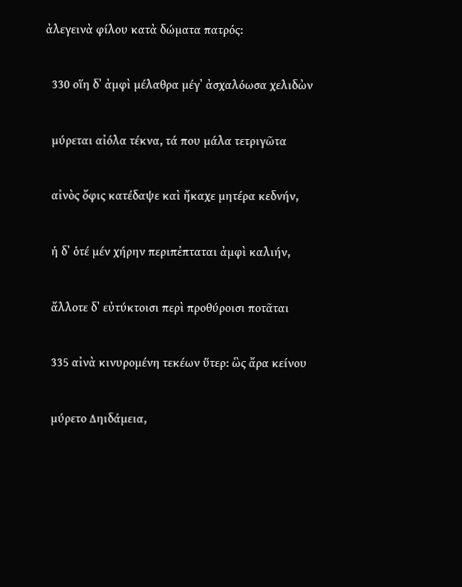ἀλεγεινὰ φίλου κατὰ δώματα πατρός:

  330 οἵη δ᾽ ἀμφὶ μέλαθρα μέγ᾽ ἀσχαλόωσα χελιδὼν

  μύρεται αἰόλα τέκνα, τά που μάλα τετριγῶτα

  αἰνὸς ὄφις κατέδαψε καὶ ἤκαχε μητέρα κεδνήν,

  ἡ δ᾽ ὁτέ μέν χήρην περιπἐπταται ἀμφὶ καλιήν,

  ἄλλοτε δ᾽ εὐτύκτοισι περὶ προθύροισι ποτᾶται

  335 αἰνὰ κινυρομένη τεκέων ὕτερ: ὣς ἄρα κείνου

  μύρετο Δηιδάμεια,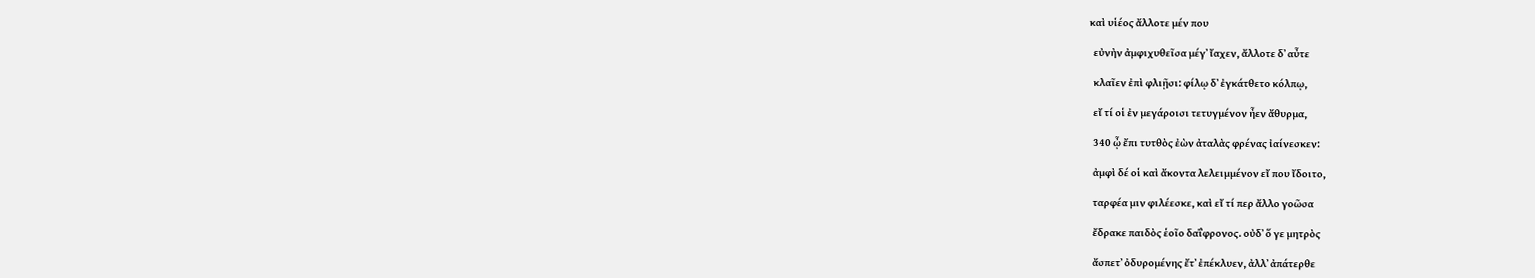καὶ υἱέος ἄλλοτε μέν που

  εὐνὴν ἀμφιχυθεῖσα μέγ᾽ ἴαχεν, ἄλλοτε δ᾽ αὖτε

  κλαῖεν ἐπὶ φλιῇσι: φίλῳ δ᾽ ἐγκάτθετο κόλπῳ,

  εἴ τί οἱ ἐν μεγάροισι τετυγμένον ἦεν ἄθυρμα,

  340 ᾦ ἔπι τυτθὸς ἐὼν ἀταλὰς φρένας ἰαίνεσκεν:

  ἀμφὶ δέ οἱ καὶ ἄκοντα λελειμμένον εἴ που ἴδοιτο,

  ταρφέα μιν φιλέεσκε, καὶ εἴ τί περ ἄλλο γοῶσα

  ἔδρακε παιδὸς ἑοῖο δαΐφρονος. οὐδ᾽ ὅ γε μητρὸς

  ἄσπετ᾽ ὀδυρομένης ἔτ᾽ ἐπέκλυεν, ἀλλ᾽ ἀπάτερθε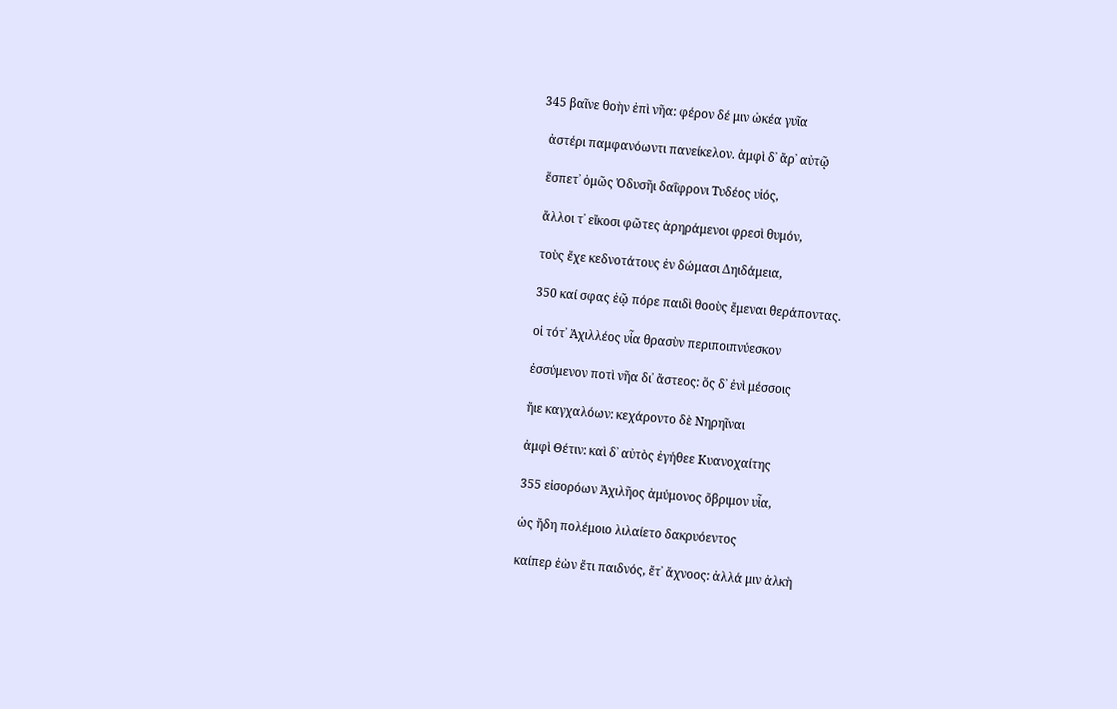345 βαῖνε θοὴν ἐπὶ νῆα: φέρον δέ μιν ὠκέα γυῖα

  ἀστέρι παμφανόωντι πανείκελον. ἀμφὶ δ᾽ ἄρ᾽ αὐτῷ

  ἕσπετ᾽ ὁμῶς Ὀδυσῆι δαΐφρονι Τυδέος υἱός,

  ἄλλοι τ᾽ εἴκοσι φῶτες ἀρηράμενοι φρεσὶ θυμόν,

  τοὺς ἔχε κεδνοτάτους ἐν δώμασι Δηιδάμεια,

  350 καί σφας ἐῷ πόρε παιδὶ θοοὺς ἔμεναι θεράποντας.

  οἱ τότ᾽ Ἀχιλλέος υἷα θρασὺν περιποιπνύεσκον

  ἐσσύμενον ποτὶ νῆα δι᾽ ἄστεος: ὅς δ᾽ ἐνὶ μέσσοις

  ἤιε καγχαλόων: κεχάροντο δὲ Νηρηῖναι

  ἀμφὶ Θέτιν: καὶ δ᾽ αὐτὸς ἐγήθεε Κυανοχαίτης

  355 εἰσορόων Ἀχιλῆος ἀμύμονος ὄβριμον υἷα,

  ὡς ἤδη πολέμοιο λιλαίετο δακρυόεντος

  καίπερ ἐὼν ἔτι παιδνός, ἔτ᾽ ἄχνοος: ἀλλά μιν ἀλκὴ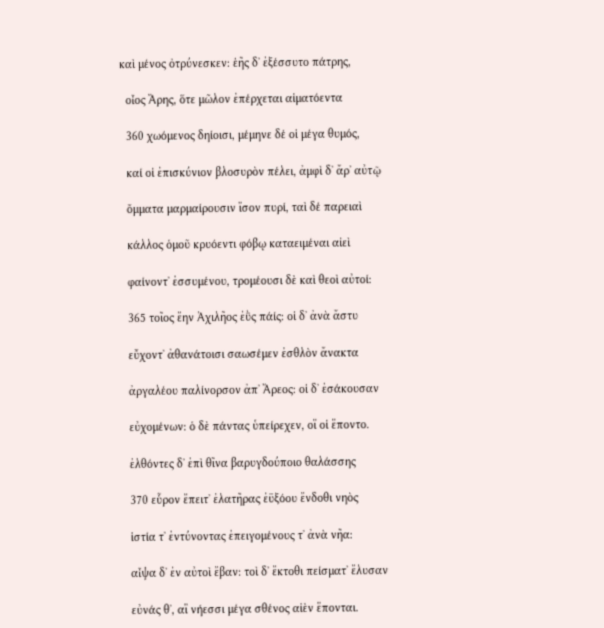καὶ μένος ὀτρύνεσκεν: ἑῆς δ᾽ ἐξέσσυτο πάτρης,

  οἶος Ἄρης, ὅτε μῶλον ἐπέρχεται αἱματόεντα

  360 χωόμενος δηίοισι, μέμηνε δέ οἱ μέγα θυμός,

  καί οἱ ἐπισκύνιον βλοσυρὸν πέλει, ἀμφὶ δ᾽ ἄρ᾽ αὐτῷ

  ὄμματα μαρμαίρουσιν ἴσον πυρί, ταὶ δέ παρειαὶ

  κάλλος ὁμοῦ κρυόεντι φόβῳ καταειμέναι αἰεὶ

  φαίνοντ᾽ ἐσσυμένου, τρομέουσι δὲ καὶ θεοὶ αὐτοί:

  365 τοῖος ἔην Ἀχιλῆος ἐῢς πάίς: οἱ δ᾽ ἀνὰ ἄστυ

  εὔχοντ᾽ ἀθανάτοισι σαωσέμεν ἐσθλὸν ἄνακτα

  ἀργαλέου παλίνορσον ἀπ᾽ Ἄρεος: οἱ δ᾽ ἐσάκουσαν

  εὐχομένων: ὁ δὲ πάντας ὑπείρεχεν, οἵ οἱ ἕποντο.

  ἐλθόντες δ᾽ ἐπὶ θῖνα βαρυγδούποιο θαλάσσης

  370 εὗρον ἔπειτ᾽ ἐλατῆρας ἐϋξόου ἔνδοθι νηὸς

  ἱστία τ᾽ ἐντύνοντας ἐπειγομένους τ᾽ ἀνὰ νῆα:

  αἶψα δ᾽ ἐν αὐτοὶ ἔβαν: τοὶ δ᾽ ἔκτοθι πείσματ᾽ ἔλυσαν

  εὐνάς θ᾽, αἳ νήεσσι μέγα σθένος αἰὲν ἕπονται.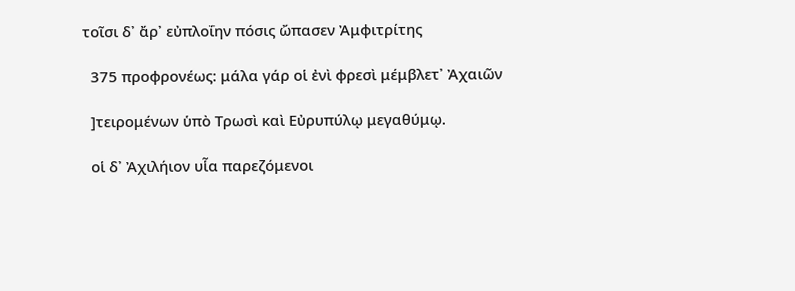τοῖσι δ᾽ ἄρ᾽ εὐπλοΐην πόσις ὤπασεν Ἀμφιτρίτης

  375 προφρονέως: μάλα γάρ οἱ ἐνὶ φρεσὶ μέμβλετ᾽ Ἀχαιῶν

  ]τειρομένων ὑπὸ Τρωσὶ καὶ Εὐρυπύλῳ μεγαθύμῳ.

  οἱ δ᾽ Ἀχιλήιον υἷα παρεζόμενοι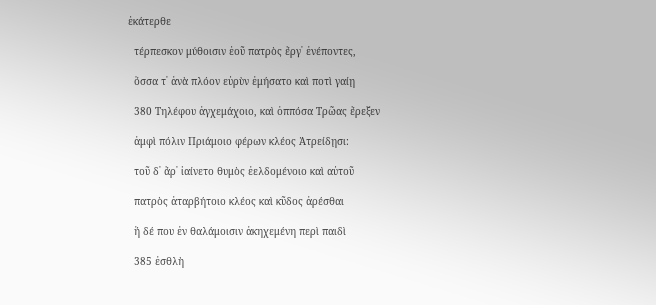ἑκάτερθε

  τέρπεσκον μύθοισιν ἑοῦ πατρὸς ἔργ᾽ ἐνέποντες,

  ὅσσα τ᾽ ἀνὰ πλόον εὐρὺν ἐμήσατο καὶ ποτὶ γαίῃ

  380 Τηλέφου ἀγχεμάχοιο, καὶ ὁππόσα Τρῶας ἔρεξεν

  ἀμφὶ πόλιν Πριάμοιο φέρων κλέος Ἀτρείδῃσι:

  τοῦ δ᾽ ἄρ᾽ ἰαίνετο θυμὸς ἐελδομένοιο καὶ αὐτοῦ

  πατρὸς ἀταρβήτοιο κλέος καὶ κῦδος ἀρέσθαι

  ἥ δέ που ἐν θαλάμοισιν ἀκηχεμένη περὶ παιδὶ

  385 ἐσθλὴ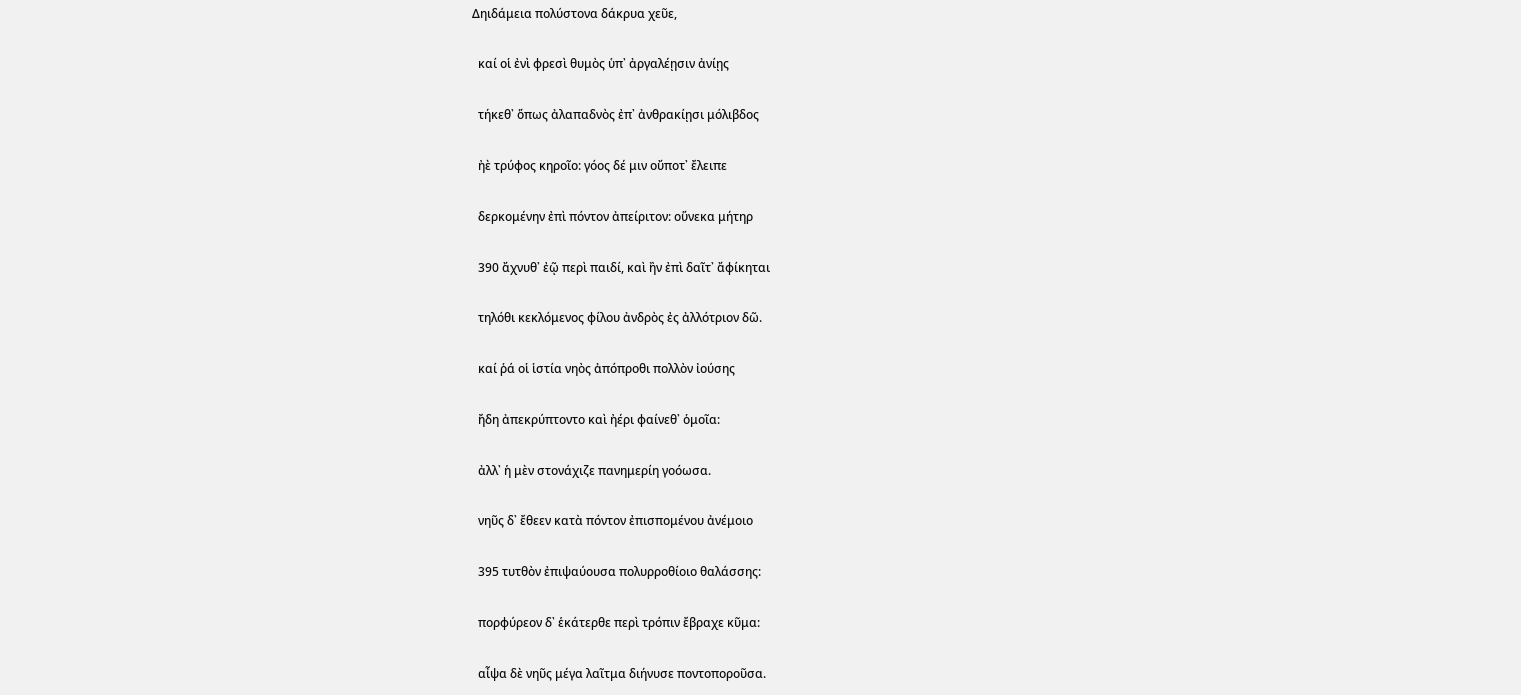Δηιδάμεια πολύστονα δάκρυα χεῦε,

  καί οἱ ἐνὶ φρεσὶ θυμὸς ὑπ᾽ ἀργαλέῃσιν ἀνίῃς

  τήκεθ᾽ ὅπως ἀλαπαδνὸς ἐπ᾽ ἀνθρακίῃσι μόλιβδος

  ἠὲ τρύφος κηροῖο: γόος δέ μιν οὔποτ᾽ ἔλειπε

  δερκομένην ἐπὶ πόντον ἀπείριτον: οὕνεκα μήτηρ

  390 ἄχνυθ᾽ ἐῷ περὶ παιδί, καὶ ἢν ἐπὶ δαῖτ᾽ ἄφίκηται

  τηλόθι κεκλόμενος φίλου ἀνδρὸς ἐς ἀλλότριον δῶ.

  καί ῥά οἱ ἱστία νηὸς ἀπόπροθι πολλὸν ἰούσης

  ἤδη ἀπεκρύπτοντο καὶ ἠέρι φαίνεθ᾽ ὁμοῖα:

  ἀλλ᾽ ἡ μὲν στονάχιζε πανημερίη γοόωσα.

  νηῦς δ᾽ ἔθεεν κατὰ πόντον ἐπισπομένου ἀνέμοιο

  395 τυτθὸν ἐπιψαύουσα πολυρροθίοιο θαλάσσης:

  πορφύρεον δ᾽ ἑκάτερθε περὶ τρόπιν ἔβραχε κῦμα:

  αἶψα δὲ νηῦς μέγα λαῖτμα διήνυσε ποντοποροῦσα.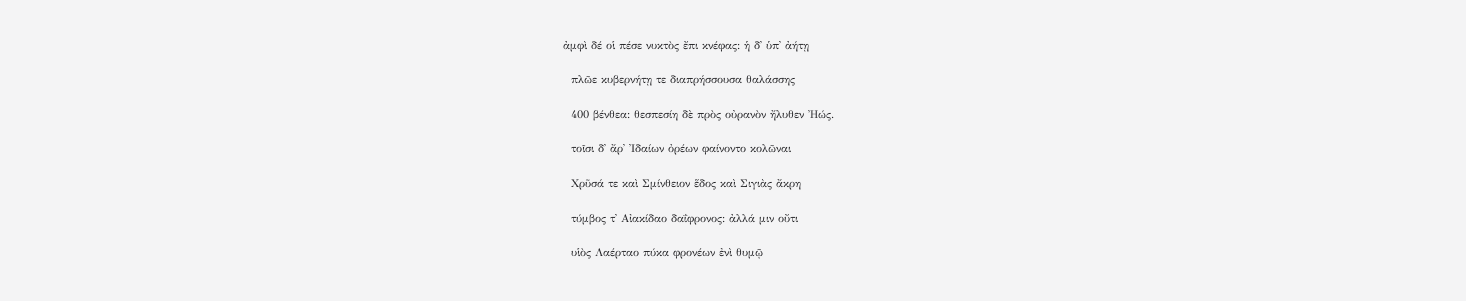ἀμφὶ δέ οἱ πέσε νυκτὸς ἔπι κνέφας: ἡ δ᾽ ὑπ᾽ ἀήτῃ

  πλῶε κυβερνήτῃ τε διαπρήσσουσα θαλάσσης

  400 βένθεα: θεσπεσίη δὲ πρὸς οὐρανὸν ἤλυθεν Ἠώς.

  τοῖσι δ᾽ ἄρ᾽ Ἰδαίων ὀρέων φαίνοντο κολῶναι

  Χρῦσά τε καὶ Σμίνθειον ἕδος καὶ Σιγιὰς ἄκρη

  τύμβος τ᾽ Αἰακίδαο δαΐφρονος: ἀλλά μιν οὔτι

  υἱὸς Λαέρταο πύκα φρονέων ἐνὶ θυμῷ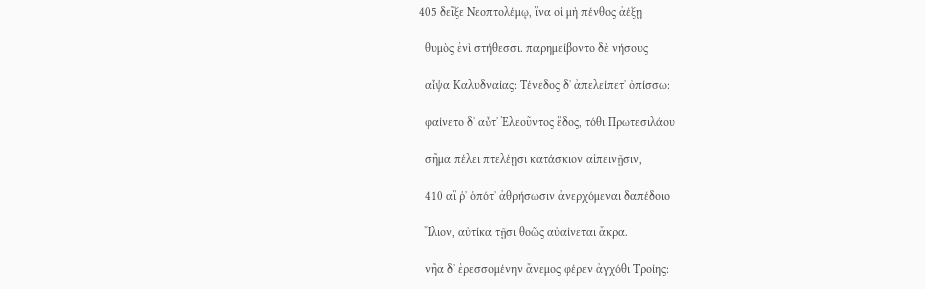405 δεῖξε Νεοπτολέμῳ, ἵνα οἱ μὴ πένθος ἀέξῃ

  θυμὸς ἐνὶ στήθεσσι. παρημείβοντο δὲ νήσους

  αἶψα Καλυδναίας: Τένεδος δ᾽ ἀπελείπετ᾽ ὀπίσσω:

  φαίνετο δ᾽ αὖτ᾽ Ἐλεοῦντος ἕδος, τόθι Πρωτεσιλάου

  σῆμα πέλει πτελέῃσι κατάσκιον αἰπεινῇσιν,

  410 αἵ ῥ᾽ ὁπότ᾽ ἀθρήσωσιν ἀνερχόμεναι δαπέδοιο

  Ἴλιον, αὐτίκα τῇσι θοῶς αὐαίνεται ἄκρα.

  νῆα δ᾽ ἐρεσσομένην ἄνεμος φέρεν ἀγχόθι Τροίης: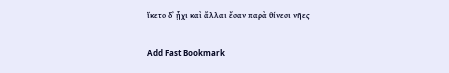ἵκετο δ᾽ ᾗχι καὶ ἄλλαι ἔσαν παρὰ θίνεσι νῆες


Add Fast Bookmark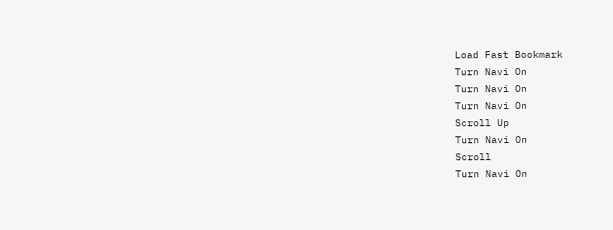Load Fast Bookmark
Turn Navi On
Turn Navi On
Turn Navi On
Scroll Up
Turn Navi On
Scroll
Turn Navi On